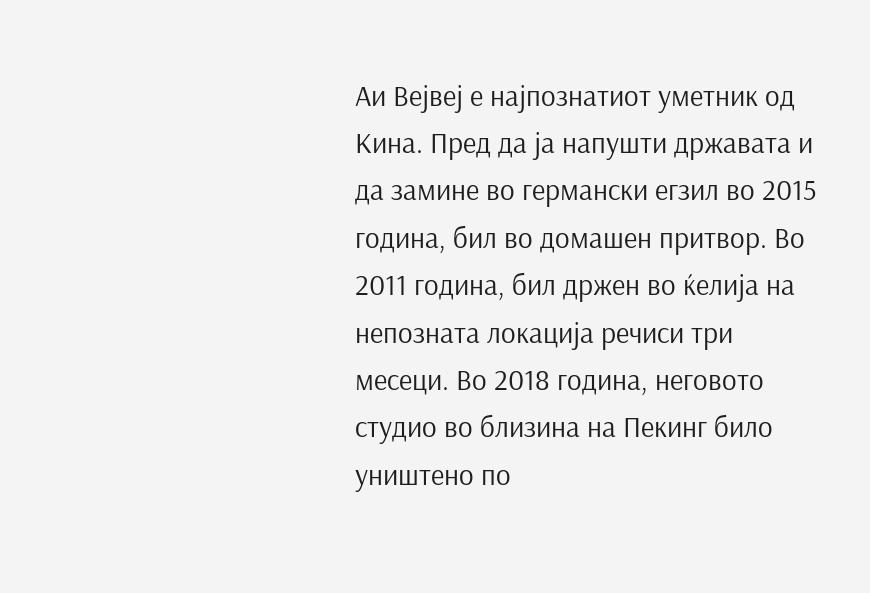Аи Вејвеј е најпознатиот уметник од Кина. Пред да ја напушти државата и да замине во германски егзил во 2015 година, бил во домашен притвор. Во 2011 година, бил држен во ќелија на непозната локација речиси три месеци. Во 2018 година, неговото студио во близина на Пекинг било уништено по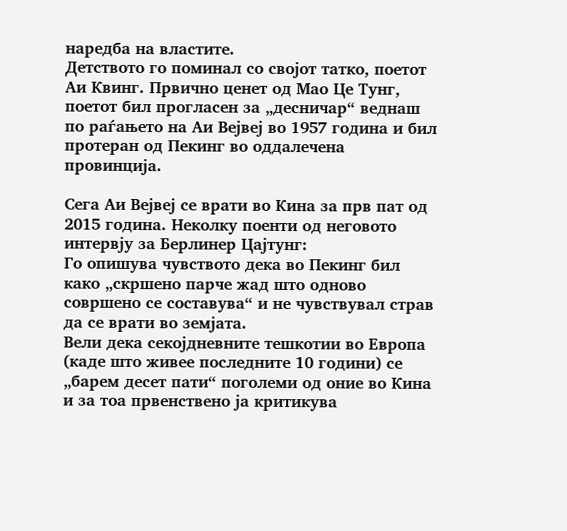наредба на властите.
Детството го поминал со својот татко, поетот Аи Квинг. Првично ценет од Мао Це Тунг, поетот бил прогласен за „десничар“ веднаш по раѓањето на Аи Вејвеј во 1957 година и бил протеран од Пекинг во оддалечена провинција.

Сега Аи Вејвеј се врати во Кина за прв пат од 2015 година. Неколку поенти од неговото интервју за Берлинер Цајтунг:
Го опишува чувството дека во Пекинг бил како „скршено парче жад што одново совршено се составува“ и не чувствувал страв да се врати во земјата.
Вели дека секојдневните тешкотии во Европа (каде што живее последните 10 години) се „барем десет пати“ поголеми од оние во Кина и за тоа првенствено ја критикува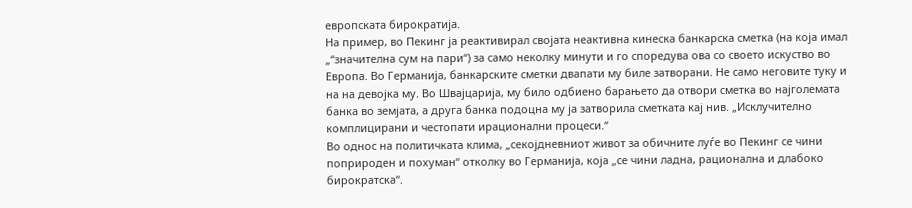европската бирократија.
На пример, во Пекинг ја реактивирал својата неактивна кинеска банкарска сметка (на која имал „“значителна сум на пари“) за само неколку минути и го споредува ова со своето искуство во Европа. Во Германија, банкарските сметки двапати му биле затворани. Не само неговите туку и на на девојка му. Во Швајцарија, му било одбиено барањето да отвори сметка во најголемата банка во земјата, а друга банка подоцна му ја затворила сметката кај нив. „Исклучително комплицирани и честопати ирационални процеси.“
Во однос на политичката клима, „секојдневниот живот за обичните луѓе во Пекинг се чини поприроден и похуман“ отколку во Германија, која „се чини ладна, рационална и длабоко бирократска“.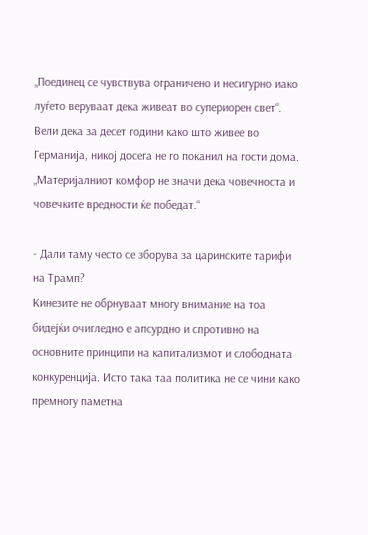„Поединец се чувствува ограничено и несигурно иако луѓето веруваат дека живеат во супериорен свет“. Вели дека за десет години како што живее во Германија, никој досега не го поканил на гости дома. „Материјалниот комфор не значи дека човечноста и човечките вредности ќе победат.“

- Дали таму често се зборува за царинските тарифи на Трамп?
Кинезите не обрнуваат многу внимание на тоа бидејќи очигледно е апсурдно и спротивно на основните принципи на капитализмот и слободната конкуренција. Исто така таа политика не се чини како премногу паметна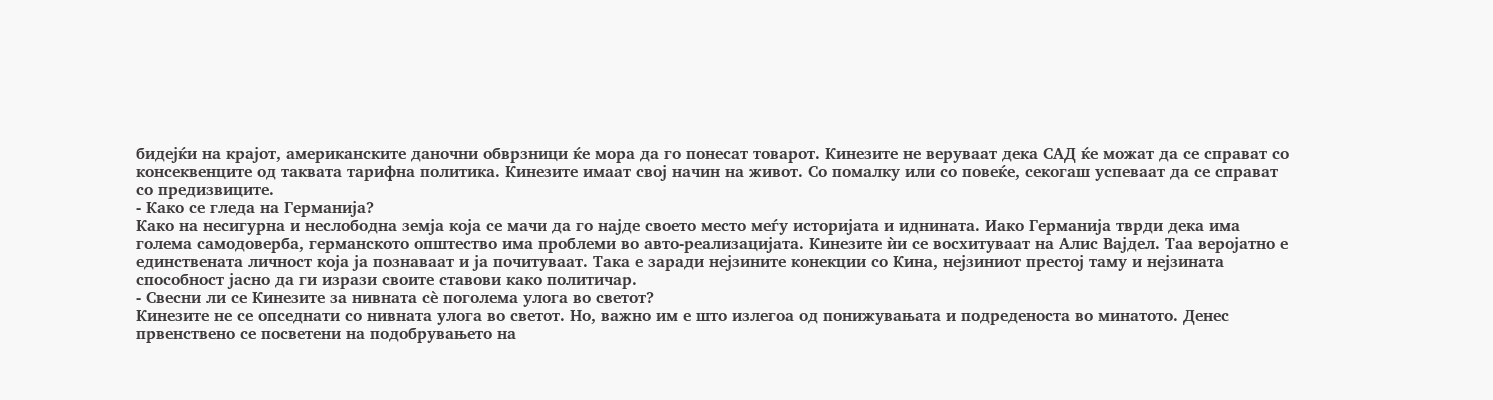бидејќи на крајот, американските даночни обврзници ќе мора да го понесат товарот. Кинезите не веруваат дека САД ќе можат да се справат со консеквенците од таквата тарифна политика. Кинезите имаат свој начин на живот. Со помалку или со повеќе, секогаш успеваат да се справат со предизвиците.
- Како се гледа на Германија?
Како на несигурна и неслободна земја која се мачи да го најде своето место меѓу историјата и иднината. Иако Германија тврди дека има голема самодоверба, германското општество има проблеми во авто-реализацијата. Кинезите ѝи се восхитуваат на Алис Вајдел. Таа веројатно е единствената личност која ја познаваат и ја почитуваат. Така е заради нејзините конекции со Кина, нејзиниот престој таму и нејзината способност јасно да ги изрази своите ставови како политичар.
- Свесни ли се Кинезите за нивната сè поголема улога во светот?
Кинезите не се опседнати со нивната улога во светот. Но, важно им е што излегоа од понижувањата и подреденоста во минатото. Денес првенствено се посветени на подобрувањето на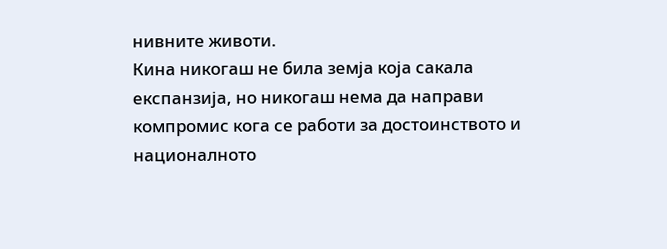нивните животи.
Кина никогаш не била земја која сакала експанзија, но никогаш нема да направи компромис кога се работи за достоинството и националното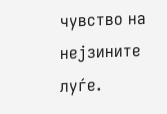чувство на нејзините луѓе.